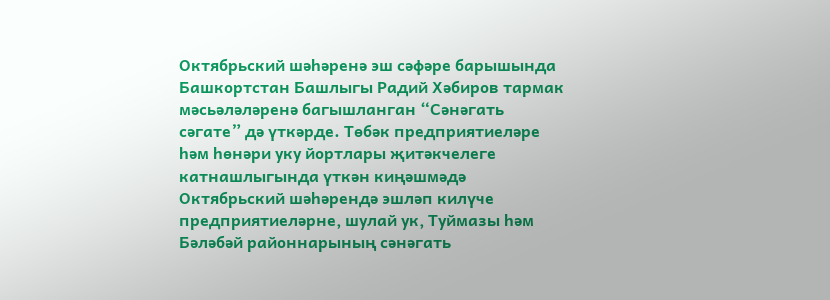Октябрьский шәһәренә эш сәфәре барышында Башкортстан Башлыгы Радий Хәбиров тармак мәсьәләләренә багышланган “Сәнәгать сәгате” дә үткәрде. Төбәк предприятиеләре һәм һөнәри уку йортлары җитәкчелеге катнашлыгында үткән киңәшмәдә Октябрьский шәһәрендә эшләп килүче предприятиеләрне, шулай ук, Туймазы һәм Бәләбәй районнарының сәнәгать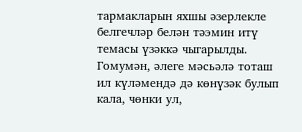тармакларын яхшы әзерлекле белгечләр белән тәэмин итү темасы үзәккә чыгарылды.
Гомумән, әлеге мәсьәлә тоташ ил күләмендә дә көнүзәк булып кала, чөнки ул,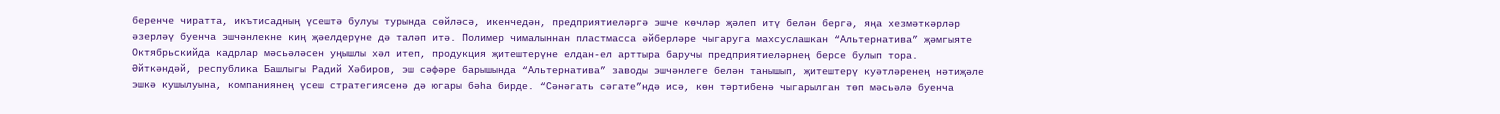беренче чиратта, икътисадның үсештә булуы турында сөйләсә, икенчедән, предприятиеләргә эшче көчләр җәлеп итү белән бергә, яңа хезмәткәрләр әзерләү буенча эшчәнлекне киң җәелдерүне дә таләп итә. Полимер чималыннан пластмасса әйберләре чыгаруга махсуслашкан “Альтернатива” җәмгыяте Октябрьскийда кадрлар мәсьәләсен уңышлы хәл итеп, продукция җитештерүне елдан-ел арттыра баручы предприятиеләрнең берсе булып тора.
Әйткәндәй, республика Башлыгы Радий Хәбиров, эш сәфәре барышында “Альтернатива” заводы эшчәнлеге белән танышып, җитештерү куәтләренең нәтиҗәле эшкә кушылуына, компаниянең үсеш стратегиясенә дә югары бәһа бирде. “Сәнәгать сәгате”ндә исә, көн тәртибенә чыгарылган төп мәсьәлә буенча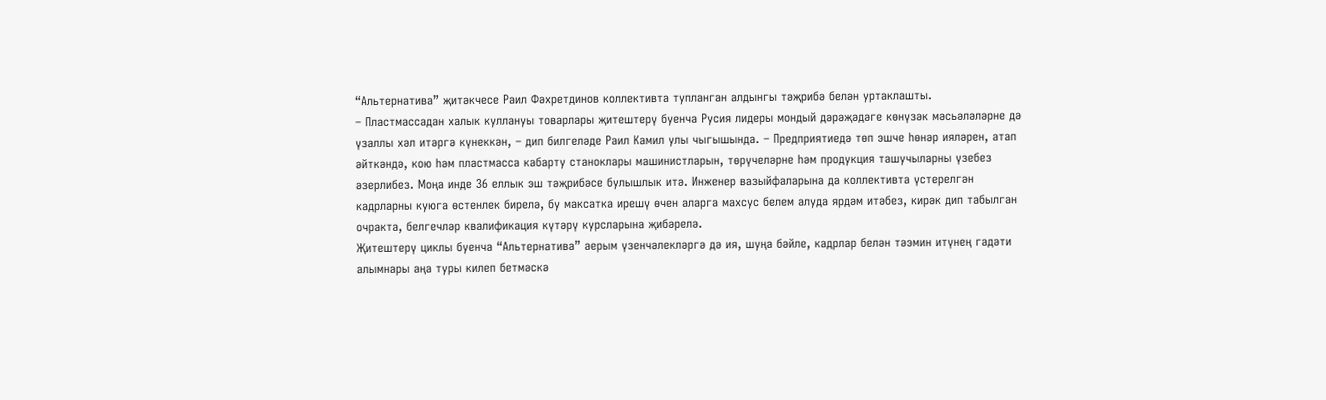“Альтернатива” җитәкчесе Раил Фәхретдинов коллективта тупланган алдынгы тәҗрибә белән уртаклашты.
– Пластмассадан халык куллануы товарлары җитештерү буенча Русия лидеры мондый дәрәҗәдәге көнүзәк мәсьәләләрне дә үзаллы хәл итәргә күнеккән, – дип билгеләде Раил Камил улы чыгышында. – Предприятиедә төп эшче һөнәр ияләрен, атап әйткәндә, кою һәм пластмасса кабарту станоклары машинистларын, төрүчеләрне һәм продукция ташучыларны үзебез әзерлибез. Моңа инде 36 еллык эш тәҗрибәсе булышлык итә. Инженер вазыйфаларына да коллективта үстерелгән кадрларны куюга өстенлек бирелә, бу максатка ирешү өчен аларга махсус белем алуда ярдәм итәбез, кирәк дип табылган очракта, белгечләр квалификация күтәрү курсларына җибәрелә.
Җитештерү циклы буенча “Альтернатива” аерым үзенчәлекләргә дә ия, шуңа бәйле, кадрлар белән тәэмин итүнең гадәти алымнары аңа туры килеп бетмәскә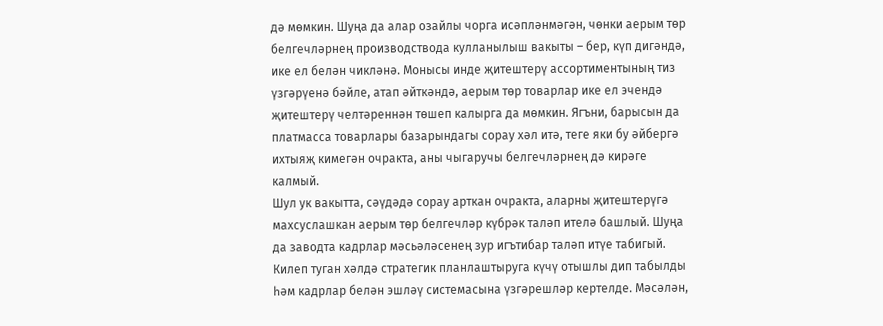дә мөмкин. Шуңа да алар озайлы чорга исәпләнмәгән, чөнки аерым төр белгечләрнең производствода кулланылыш вакыты – бер, күп дигәндә, ике ел белән чикләнә. Монысы инде җитештерү ассортиментының тиз үзгәрүенә бәйле, атап әйткәндә, аерым төр товарлар ике ел эчендә җитештерү челтәреннән төшеп калырга да мөмкин. Ягъни, барысын да платмасса товарлары базарындагы сорау хәл итә, теге яки бу әйбергә ихтыяҗ кимегән очракта, аны чыгаручы белгечләрнең дә кирәге калмый.
Шул ук вакытта, сәүдәдә сорау арткан очракта, аларны җитештерүгә махсуслашкан аерым төр белгечләр күбрәк таләп ителә башлый. Шуңа да заводта кадрлар мәсьәләсенең зур игътибар таләп итүе табигый. Килеп туган хәлдә стратегик планлаштыруга күчү отышлы дип табылды һәм кадрлар белән эшләү системасына үзгәрешләр кертелде. Мәсәлән,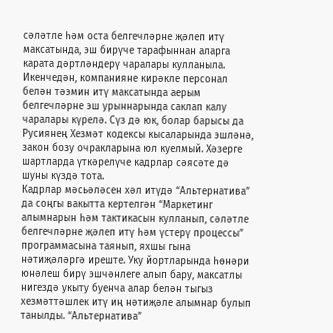сәләтле һәм оста белгечләрне җәлеп итү максатында, эш бирүче тарафыннан аларга карата дәртләндерү чаралары кулланыла. Икенчедән, компанияне кирәкле персонал белән тәэмин итү максатында аерым белгечләрне эш урыннарында саклап калу чаралары күрелә. Сүз дә юк, болар барысы да Русиянең Хезмәт кодексы кысаларында эшләнә, закон бозу очракларына юл куелмый. Хәзерге шартларда үткәрелүче кадрлар сәясәте дә шуны күздә тота.
Кадрлар мәсьәләсен хәл итүдә “Альтернатива” да соңгы вакытта кертелгән “Маркетинг алымнарын һәм тактикасын кулланып, сәләтле белгечләрне җәлеп итү һәм үстерү процессы” программасына таянып, яхшы гына нәтиҗәләргә иреште. Уку йортларында һөнәри юнәлеш бирү эшчәнлеге алып бару, максатлы нигездә укыту буенча алар белән тыгыз хезмәттәшлек итү иң нәтиҗәле алымнар булып танылды. “Альтернатива”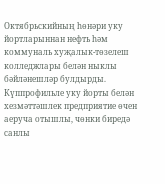Октябрьскийның һөнәри уку йортларыннан нефть һәм коммуналь хуҗалык-төзелеш колледжлары белән ныклы бәйләнешләр булдырды. Күппрофильле уку йорты белән хезмәттәшлек предприятие өчен аеруча отышлы, чөнки биредә санлы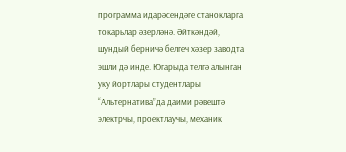программа идарәсендәге станокларга токарьлар әзерләнә. Әйткәндәй, шундый берничә белгеч хәзер заводта эшли дә инде. Югарыда телгә алынган уку йортлары студентлары “Альтернатива”да даими рәвештә электрчы, проектлаучы, механик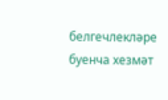белгечлекләре буенча хезмәт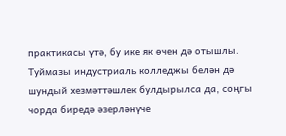практикасы үтә, бу ике як өчен дә отышлы. Туймазы индустриаль колледжы белән дә шундый хезмәттәшлек булдырылса да, соңгы чорда биредә әзерләнүче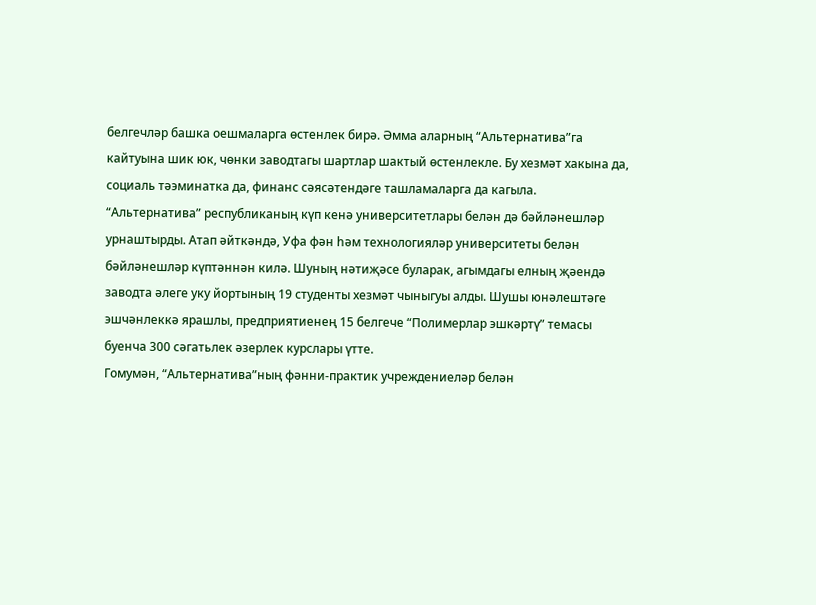белгечләр башка оешмаларга өстенлек бирә. Әмма аларның “Альтернатива”га кайтуына шик юк, чөнки заводтагы шартлар шактый өстенлекле. Бу хезмәт хакына да, социаль тәэминатка да, финанс сәясәтендәге ташламаларга да кагыла.
“Альтернатива” республиканың күп кенә университетлары белән дә бәйләнешләр урнаштырды. Атап әйткәндә, Уфа фән һәм технологияләр университеты белән бәйләнешләр күптәннән килә. Шуның нәтиҗәсе буларак, агымдагы елның җәендә заводта әлеге уку йортының 19 студенты хезмәт чыныгуы алды. Шушы юнәлештәге эшчәнлеккә ярашлы, предприятиенең 15 белгече “Полимерлар эшкәртү” темасы буенча 300 сәгатьлек әзерлек курслары үтте.
Гомумән, “Альтернатива”ның фәнни-практик учреждениеләр белән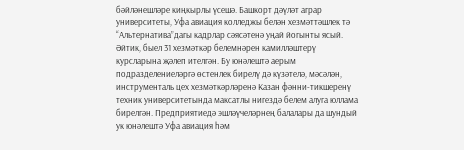бәйләнешләре киңкырлы үсешә. Башкорт дәүләт аграр университеты, Уфа авиация колледжы белән хезмәттәшлек тә “Альтернатива”дагы кадрлар сәясәтенә уңай йогынты ясый. Әйтик, быел 31 хезмәткәр белемнәрен камилләштерү курсларына җәлеп ителгән. Бу юнәлештә аерым подразделениеләргә өстенлек бирелү дә күзәтелә, мәсәлән, инструменталь цех хезмәткәрләренә Казан фәнни-тикшеренү техник университетында максатлы нигездә белем алуга юллама бирелгән. Предприятиедә эшләүчеләрнең балалары да шундый ук юнәлештә Уфа авиация һәм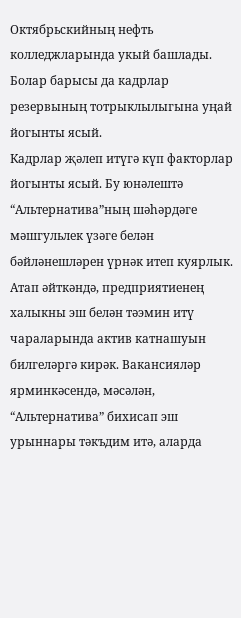Октябрьскийның нефть колледжларында укый башлады. Болар барысы да кадрлар резервының тотрыклылыгына уңай йогынты ясый.
Кадрлар җәлеп итүгә күп факторлар йогынты ясый. Бу юнәлештә “Альтернатива”ның шәһәрдәге мәшгульлек үзәге белән бәйләнешләрен үрнәк итеп куярлык. Атап әйткәндә, предприятиенең халыкны эш белән тәэмин итү чараларында актив катнашуын билгеләргә кирәк. Вакансияләр ярминкәсендә, мәсәлән, “Альтернатива” бихисап эш урыннары тәкъдим итә, аларда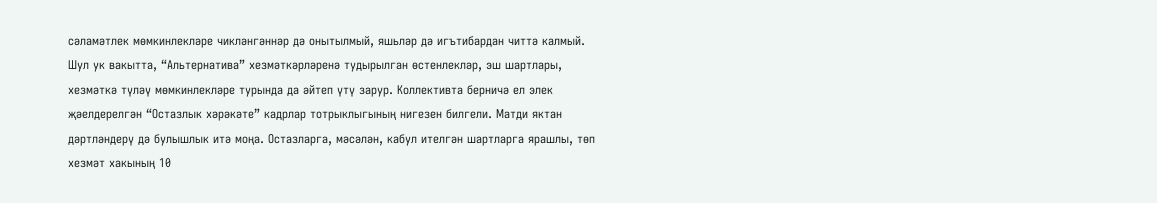сәламәтлек мөмкинлекләре чикләнгәннәр дә онытылмый, яшьләр дә игътибардан читтә калмый.
Шул ук вакытта, “Альтернатива” хезмәткәрләренә тудырылган өстенлекләр, эш шартлары, хезмәткә түләү мөмкинлекләре турында да әйтеп үтү зарур. Коллективта берничә ел элек җәелдерелгән “Остазлык хәрәкәте” кадрлар тотрыклыгының нигезен билгели. Матди яктан дәртләндерү дә булышлык итә моңа. Остазларга, мәсәлән, кабул ителгән шартларга ярашлы, төп хезмәт хакының 10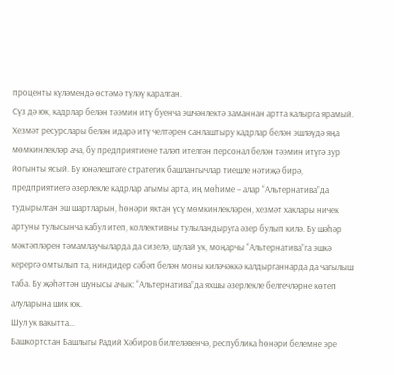проценты күләмендә өстәмә түләү каралган.
Сүз дә юк, кадрлар белән тәэмин итү буенча эшчәнлектә заманнан артта калырга ярамый. Хезмәт ресурслары белән идарә итү челтәрен санлаштыру кадрлар белән эшләүдә яңа мөмкинлекләр ача, бу предприятиене таләп ителгән персонал белән тәэмин итүгә зур йогынты ясый. Бу юнәлештәге стратегик башлангычлар тиешле нәтиҗә бирә, предприятиегә әзерлекле кадрлар агымы арта, иң мөһиме – алар “Альтернатива”да тудырылган эш шартларын, һөнәри яктан үсү мөмкинлекләрен, хезмәт хаклары ничек артуны тулысынча кабул итеп, коллективны тулыландыруга әзер булып килә. Бу шәһәр мәктәпләрен тәмамлаучыларда да сизелә, шулай ук, моңарчы “Альтернатива”га эшкә керергә омтылып та, ниндидер сәбәп белән моны киләчәккә калдырганнарда да чагылыш таба. Бу җәһәттән шунысы ачык: “Альтернатива”да яхшы әзерлекле белгечләрне көтеп алуларына шик юк.
Шул ук вакытта...
Башкортстан Башлыгы Радий Хәбиров билгеләвенчә, республика һөнәри белемне эре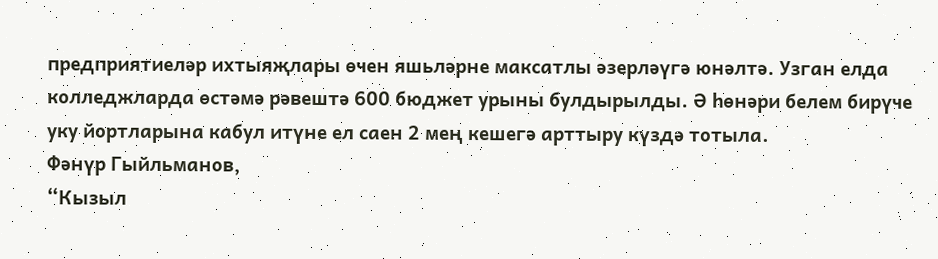предприятиеләр ихтыяҗлары өчен яшьләрне максатлы әзерләүгә юнәлтә. Узган елда колледжларда өстәмә рәвештә 600 бюджет урыны булдырылды. Ә һөнәри белем бирүче уку йортларына кабул итүне ел саен 2 мең кешегә арттыру күздә тотыла.
Фәнүр Гыйльманов,
“Кызыл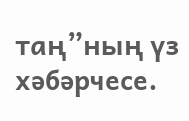таң”ның үз хәбәрчесе.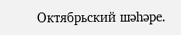Октябрьский шәһәре.